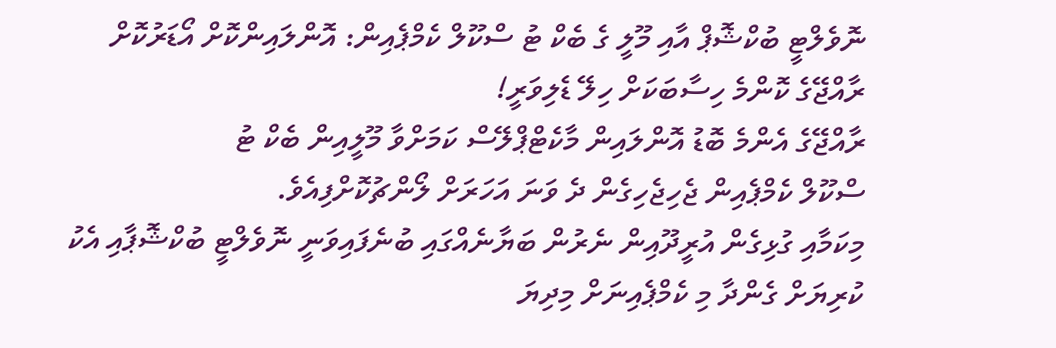ނޮވެލްޓީ ބުކްޝޮޕް އާއި މޫލީ ގެ ބެކް ޓު ސްކޫލް ކެމްޕެއިން: އޮންލައިންކޮށް އޯޑަރުކޮށް ރާއްޖޭގެ ކޮންމެ ހިސާބަކަށް ހިލޭ ޑެލިވަރީ!
ރާއްޖޭގެ އެންމެ ބޮޑު އޮންލައިން މާކެޓްޕްލޭސް ކަމަށްވާ މޫލީއިން ބެކް ޓު
ސްކޫލް ކެމްޕެއިން ޖެހިޖެހިގެން ދެ ވަނަ އަހަރަށް ލޯންޗުކޮށްފިއެވެ.
މިކަމާއި ގުޅިގެން އުރީދޫއިން ނެރުން ބަޔާނެއްގައި ބުނެފައިވަނީ ނޮވެލްޓީ ބުކްޝޮޕާއި އެކު ކުރިޔަށް ގެންދާ މި ކެމްޕެއިނަށް މިދިޔަ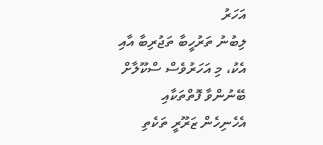އަހަރު
ލިބުނު ތަރުހީބާ ތަޖުރިބާ އާއި އެކު، މި އަހަރުވެސް ސްކޫލާށް ބޭނުންވާ ފޮތްތަކާއި
އެހެނިހެން ޒަރޫރީ ތަކެތި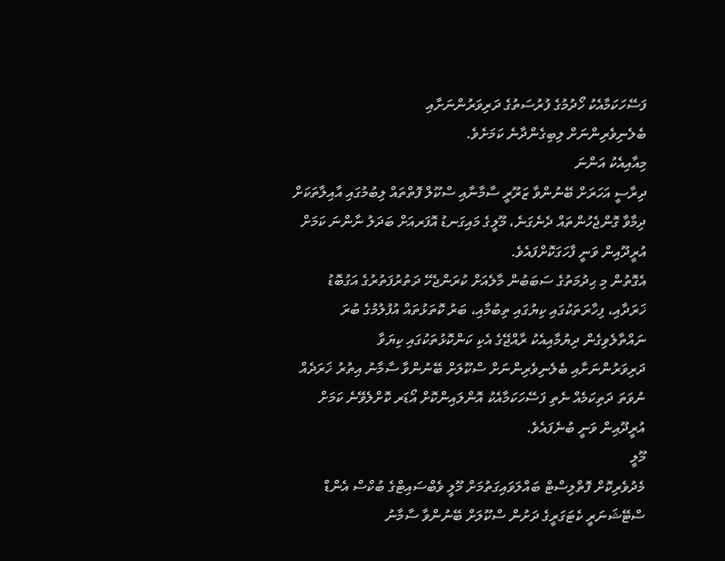ފަސޭހަކަމާއެކު ހޯދުމުގެ ފުރުސަތުގެ ދަރިވަރުންނަށާއި
ބެލެނިވެރިންނަށް ލިބިގެންދާނެ ކަމަށެވެ.
މިއާއިއެކު އަންނަ
ދިރާސީ އަހަރަށް ބޭނުންވާ ޒަރޫރީ ސާމާނާއި ސްކޫލް ފޮތްތައް ލިބުމުގައި އާއިލާތަކަށް
ދިމާވާ ގޮންޖެހުންތައް ދެނެގަނެ، މޫލީގެ މައިގަނޑު އޮފަރއަށް ބަދަލު ނާންނަ ކަމަށް އުރީދޫއިން ވަނީ ފާހަގަކޮށްފައެވެ.
އެގޮތުން މި ޙިދުމަތުގެ ސަބަބުން މާލެއަށް ކުރަންޖެހޭ ދަތުރުފަތުރުގެ އަގުބޮޑު
ޚަރަދާއި، ފިހާރަތަކުގައި ކިޔުގައި ތިބުމާއި، ބަރު ކޮތަޅުތައް އުފުލުމުގެ ބުރަ
ނައްތާލެވިގެން ދިޔުމާއިއެކު ރާއްޖޭގެ އެކި ކަންކޮޅުތަކުގައި ކިޔަވާ
ދަރިވަރުންނަށާއި ބެލެނިވެރިންނަށް ސްކޫލަށް ބޭނުންވާ ސާމާނު އިތުރު ޚަރަދެއް
ނުވަތަ ދަތިކަމެއް ނެތި ފަސޭހަކަމާއެކު އޮންލައިންކޮށް އޯޑަރ ކޮށްލެވޭނެ ކަމަށް އުރީދޫއިން ވަނީ ބުނެފައެވެ.
މޫލީ
މެދުވެރިކޮށް ފޮތްލިސްޓް ބައްލަވައިގަތުމަށް މޫލީ ވެބްސައިޓްގެ ބުކްސް އެންޑް
ސްޓޭޝަނަރީ ކެޓަގަރީގެ ދަށުން ސްކޫލަށް ބޭނުންވާ ސާމާނު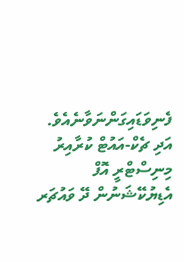ފެނިވަޑައިގަންނަވާނެއެވެ.
އަދި ޗެކް-އައުޓް ކުރާއިރު މިނިސްޓްރީ އޮފް
އެޑިޔުކޭޝަނުން ދޭ ވައުޗަރ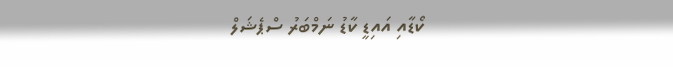ކޯޑާއި އައިޑީ ކާޑު ނަމްބަރު ސްޕެޝަލް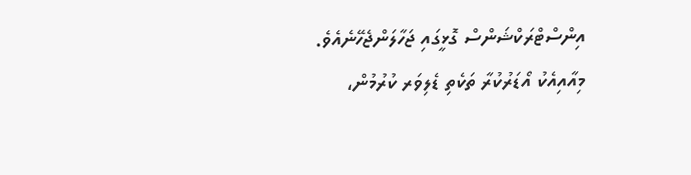އިންސްޓްރަކްޝަންސް ގޮޅީގައި ޖަހާލަންޖެހޭނެއެވެ.
މިއާއިއެކު އޯޑަރުކުރާ ތަކެތި ޑެލިވަރ ކުރުމުން،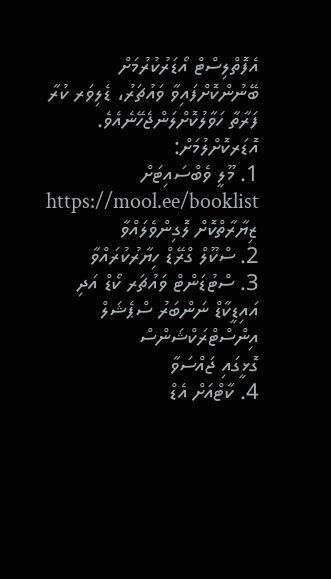އެފޮތްލިސްޓް އޯޑަރުކުރުމަށް
ބޭނުންކޮށްފައިވާ ވައުޗަރު، ޑެލިވަރ ކުރާ ފަރާތާ ހަވާލުކޮށްލަންޖެހޭނެއެވެ.
އޮޑަރކޮށްލުމަށް:
1. މޫލީ ވެބްސައިޓަށް https://mool.ee/booklist ޒިޔާރާތްކޮށް ލޮގިންވެލައްވާ
2. ސްކޫލް ގްރޭޑް ހިޔާރުކުރައްވާ
3. ސްޓުޑަންޓް ވައުޗަރ ކޯޑް އަދި އައިޑީކާޑް ނަންބަރު ސްޕެޝަލް އިންސްޓްރަކްޝަންސް
ގޮޅީގައި ޖައްސަވާ
4. ކާޓްއަށް އެޑް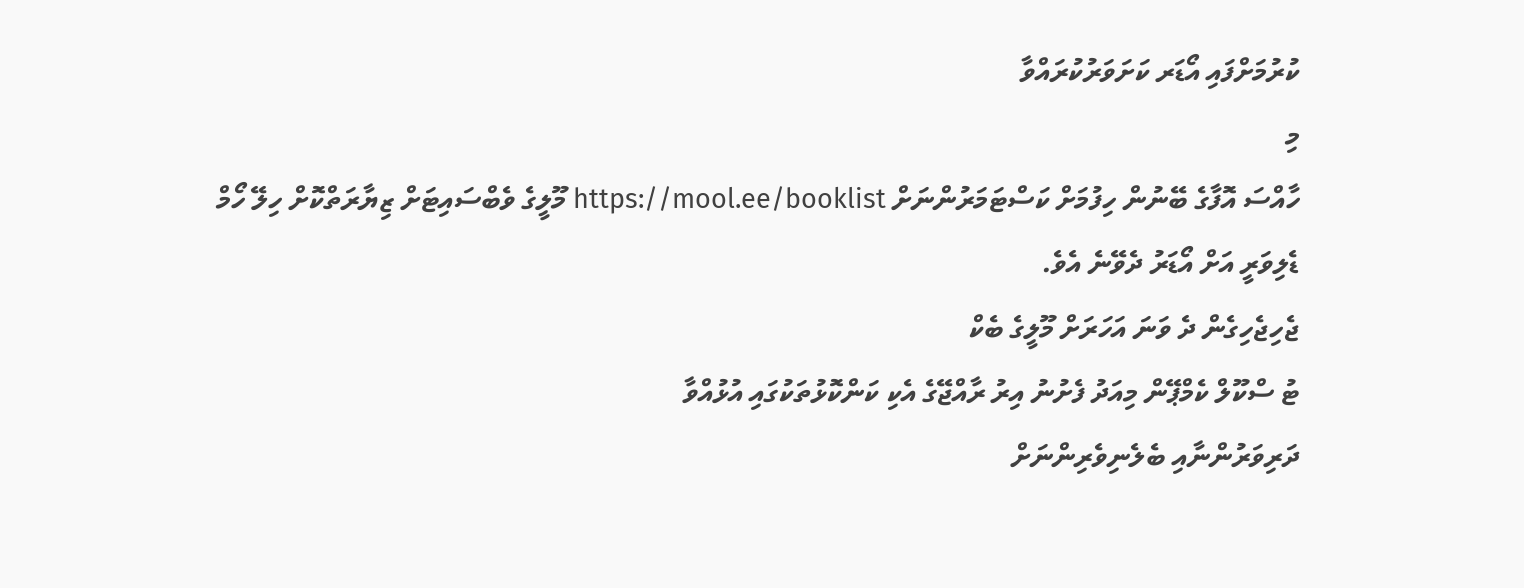ކުރުމަށްފައި އޯޑަރ ކަށަވަރުކުރައްވާ
މި
ހާއްސަ އޮފާގެ ބޭނުން ހިފުމަށް ކަސްޓަމަރުންނަށް https://mool.ee/booklist މޫލީގެ ވެބްސައިޓަށް ޒިޔާރަތްކޮށް ހިލޭ ހޯމް
ޑެލިވަރީ އަށް އޯޑަރު ދެވޭނެ އެވެ.
ޖެހިޖެހިގެން ދެ ވަނަ އަހަރަށް މޫލީގެ ބެކް
ޓު ސްކޫލް ކެމްޕޭން މިއަދު ފެށުނު އިރު ރާއްޖޭގެ އެކި ކަންކޮޅުތަކުގައި އުޅުއްވާ
ދަރިވަރުންނާއި ބެލެނިވެރިންނަށް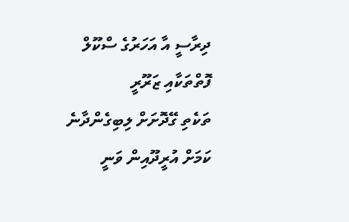ދިރާސީ އާ އަހަރުގެ ސްކޫލް ފޮތްތަކާއި ޒަރޫރީ
ތަކެތި ގޭދޮށަށް ލިބިގެންދާނެ ކަމަށް އުރީދޫއިން ވަނީ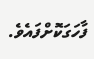ފާހަގަކޮށްފައެވެ.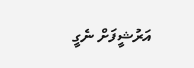އަރުޝީފަށް ނެގީ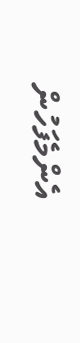އެންމެފަހުން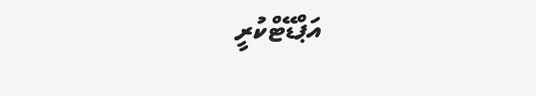އަޕްޑޭޓްކުރީ